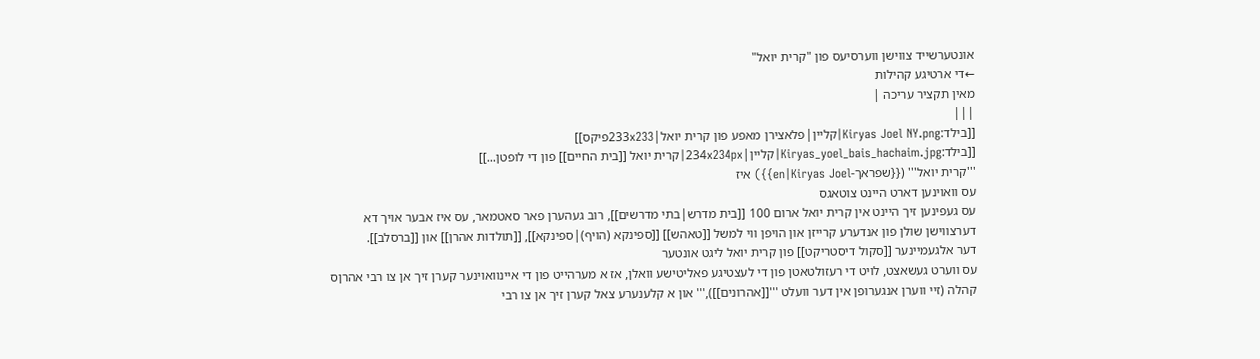אונטערשייד צווישן ווערסיעס פון "קרית יואל"
←די ארטיגע קהילות
מאין תקציר עריכה |
|||
[[בילד:Kiryas Joel NY.png|קליין|פלאצירן מאפע פון קרית יואל|233x233פיקס]]
[[בילד:Kiryas_yoel_bais_hachaim.jpg|קליין|234x234px|קרית יואל [[בית החיים]] פון די לופטן...]]
'''קרית יואל''' ({{שפראך-en|Kiryas Joel}}) איז
עס וואוינען דארט היינט צוטאגס
עס געפינען זיך היינט אין קרית יואל ארום 100 [[בית מדרש|בתי מדרשים]], רוב געהערן פאר סאטמאר, עס איז אבער אויך דא דערצווישן שולן פון אנדערע קרייזן און הויפן ווי למשל [[טאהש]] [[ספינקא (הויף)|ספינקא]], [[תולדות אהרן]] און [[ברסלב]].
דער אלגעמיינער [[סקול דיסטריקט]] פון קרית יואל ליגט אונטער
עס ווערט געשאצט, לויט די רעזולטאטן פון די לעצטיגע פאליטישע וואלן, אז א מערהייט פון די איינוואוינער קערן זיך אן צו רבי אהרןס קהלה (זיי ווערן אנגערופן אין דער וועלט '''[[אהרונים]]),''' און א קלענערע צאל קערן זיך אן צו רבי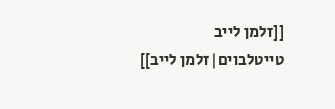[[זלמן לייב טייטלבוים|זלמן לייב]]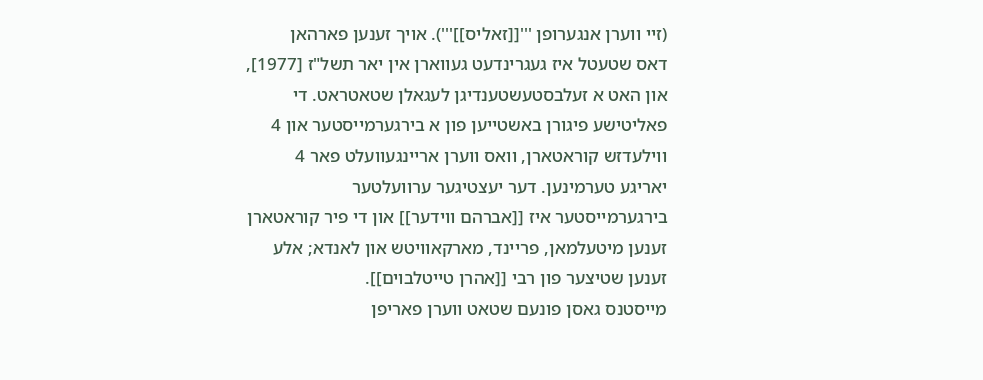(זיי ווערן אנגערופן '''[[זאליס]]'''). אויך זענען פארהאן
דאס שטעטל איז געגרינדעט געווארן אין יאר תשל"ז [1977], און האט א זעלבסטעשטענדיגן לעגאלן שטאטראט. די פאליטישע פיגורן באשטייען פון א בירגערמייסטער און 4 ווילעדזש קוראטארן, וואס ווערן אריינגעוועלט פאר 4 יאריגע טערמינען. דער יעצטיגער ערוועלטער בירגערמייסטער איז [[אברהם ווידער]] און די פיר קוראטארן זענען מיטעלמאן, פריינד, מארקאוויטש און לאנדא; אלע זענען שטיצער פון רבי [[אהרן טייטלבוים]].
מייסטנס גאסן פונעם שטאט ווערן פאריפן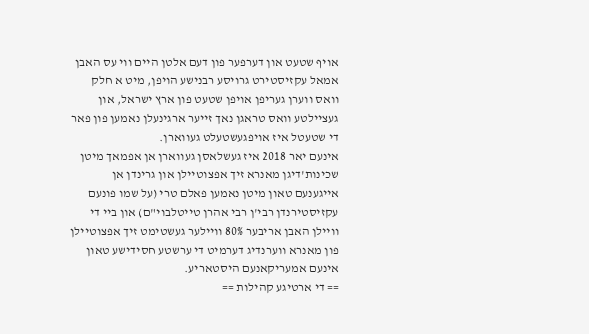אויף שטעט און דערפער פון דעם אלטן היים ווי עס האבן אמאל עקזיסטירט גרויסע רבנישע הויפן, מיט א חלק וואס ווערן געריפן אויפן שטעט פון ארץ ישראל, און געציילטע וואס טראגן נאך זייער ארגינעלן נאמען פון פאר די שטעטל איז אויפגעשטעלט געווארן.
אינעם יאר 2018 איז געשלאסן געווארן אן אפמאך מיטן שכינות'דיגן מאנרא זיך אפצוטיילן און גרינדן אן אייגענעם טאון מיטן נאמען פאלם טרי (על שמו פונעם עקזיסטירנדן רבי'ן רבי אהרן טייטלבוי"ם) און ביי די וויילן האבן אריבער 80% וויילער געשטימט זיך אפצוטיילן פון מאנרא ווערנדיג דערמיט די ערשטע חסידישע טאון אינעם אמעריקאנעם היסטאריע.
== די ארטיגע קהילות ==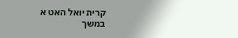קרית יואל האט א
במשך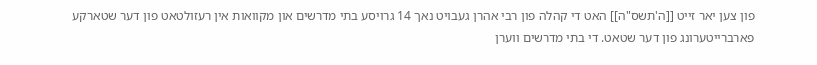פון צען יאר זייט [[ה'תשס"ה]] האט די קהלה פון רבי אהרן געבויט נאך 14 גרויסע בתי מדרשים און מקוואות אין רעזולטאט פון דער שטארקע פארברייטערונג פון דער שטאט. די בתי מדרשים ווערן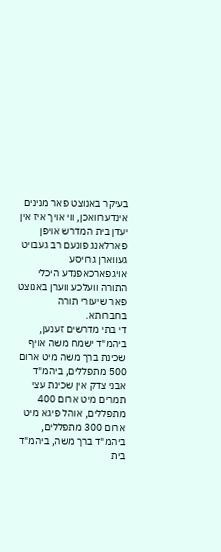בעיקר באנוצט פאר מנינים אינדערוואכן, ווי אויך איז אין יעדן בית המדרש אויפן פארלאנג פונעם רב געבויט געווארן גרויסע אויגפארכאפנדע היכלי התורה וועלכע ווערן באנוצט פאר שיעורי תורה בחברותא.
די בתי מדרשים זענען, ביהמ"ד ישמח משה אויף שכינת ברך משה מיט ארום 500 מתפללים, ביהמ"ד אבני צדק אין שכינת עצי תמרים מיט ארום 400 מתפללים, אוהל פיגא מיט ארום 300 מתפללים, ביהמ"ד ברך משה, ביהמ"ד בית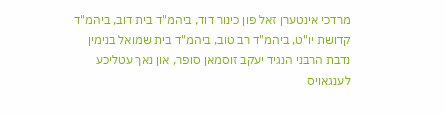מרדכי אינטערן זאל פון כינור דוד, ביהמ"ד בית דוב, ביהמ"ד קדושת יו"ט, ביהמ"ד רב טוב, ביהמ"ד בית שמואל בנימין נדבת הרבני הנגיד יעקב זוסמאן סופר, און נאך עטליכע לענגאויס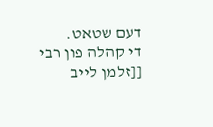דעם שטאט.
די קהלה פון רבי [[זלמן לייב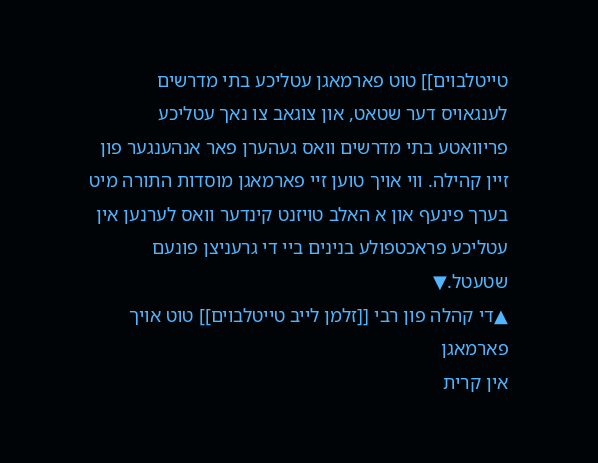טייטלבוים]] טוט פארמאגן עטליכע בתי מדרשים לענגאויס דער שטאט, און צוגאב צו נאך עטליכע פריוואטע בתי מדרשים וואס געהערן פאר אנהענגער פון זיין קהילה. ווי אויך טוען זיי פארמאגן מוסדות התורה מיט בערך פינעף און א האלב טויזנט קינדער וואס לערנען אין עטליכע פראכטפולע בנינים ביי די גרעניצן פונעם שטעטל.▼
▲די קהלה פון רבי [[זלמן לייב טייטלבוים]] טוט אויך פארמאגן
אין קרית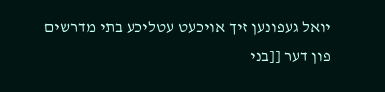יואל געפונען זיך אויכעט עטליכע בתי מדרשים פון דער [[בני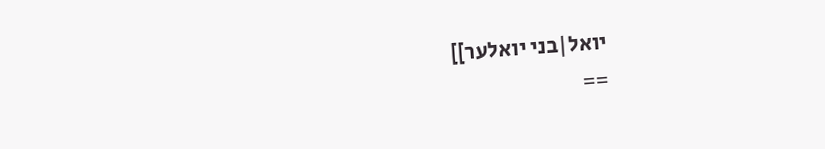יואל|בני יואלער]]
==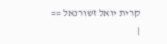קרית יואל זשורנאל ==
|